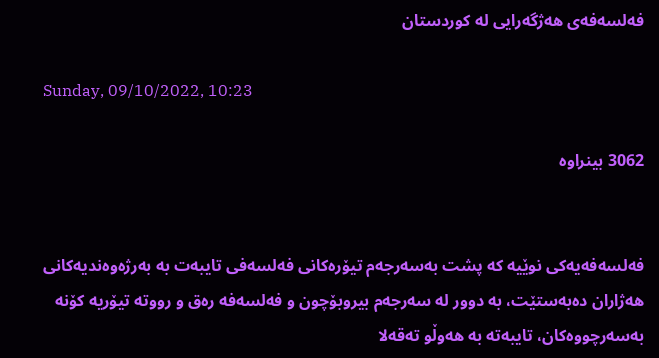فه‌لسه‌فه‌ی هه‌ژگه‌رایی له‌ كوردستان

Sunday, 09/10/2022, 10:23

3062 بینراوە


فه‌لسه‌فه‌یه‌كی نوێیه‌ كه‌ پشت به‌سه‌رجه‌م تیۆره‌كانی فه‌لسه‌فی تایبه‌ت به‌ به‌رژه‌وه‌ندیه‌كانی هه‌ژاران ده‌به‌ستێت، به‌ دوور له‌ سه‌رجه‌م بیروبۆچون و فه‌لسه‌فه‌ ره‌ق و رووته‌ تیۆریه‌ كۆنه‌ به‌سه‌رچووه‌كان، تایبه‌ته‌ به‌ هه‌وڵو ته‌قه‌لا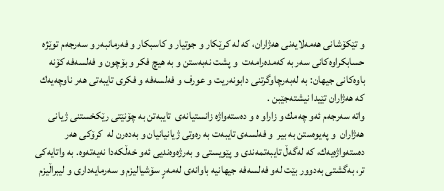و تێكۆشانی هه‌مه‌لایه‌نی هه‌ژاران، كه‌ له‌ كرێكار و جوتیار و كاسبكار و فه‌رمانبه‌ر و سه‌رجه‌م توێژه‌ حسابكراوه‌كانی سه‌ر به‌ كه‌مده‌رامه‌ت  و پشت نه‌به‌ستن و به‌ هیچ فكر و بۆچون و فه‌لسه‌فه‌ كۆنه‌ باوه‌كانی جیهان: به‌ له‌به‌رچاوگرتنی دابونه‌ریت و عورف و فه‌لسه‌فه‌ و فكری تایبه‌تی هه‌ر ناوچه‌یه‌ك كه‌ هه‌ژاران تێیدا نیشته‌جێبن .
واته‌ سه‌رجه‌م ئه‌و چه‌مك و زاراو ه‌ و ده‌سته‌واژه‌ زانستیانه‌ی  تایبه‌تن به‌ چۆنێتی رێكخستنی ژیانی  هه‌ژاران  و په‌یوه‌ستن به‌ بیر  و فه‌لسه‌ی تایبه‌ت به‌ ره‌وتی ژیانیانیان و به‌ده‌رن له‌  كرۆكی هه‌ر ده‌سته‌واژه‌یه‌ك، كه‌ له‌گه‌ڵ تایبه‌تمه‌ندی و پێویستی و به‌رژه‌وه‌ندیی ئه‌و خه‌ڵكه‌دا نه‌یه‌ته‌وه‌. به‌ واتایه‌كی تر، به‌گشتی به‌دوور بێت له‌و فه‌لسه‌فه‌ جیهانیه‌ باوانه‌ی له‌مه‌رٍ سۆشیالیزم و سه‌رمایه‌داری و لیبراڵیزم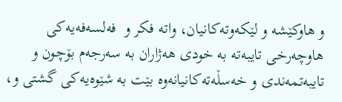و هاوكێشه‌ و لێكه‌وته‌كانیان، واته‌ فكر و  فه‌لسه‌فه‌یه‌كی هاوچه‌رخی تایبه‌ته‌ به‌ خودی هه‌ژاران به‌ سه‌رجه‌م بۆچون و تایبه‌تمه‌ندی و خه‌سڵه‌ته‌كانیانه‌وه‌ بێت به‌ شێوه‌یه‌كی گشتی و،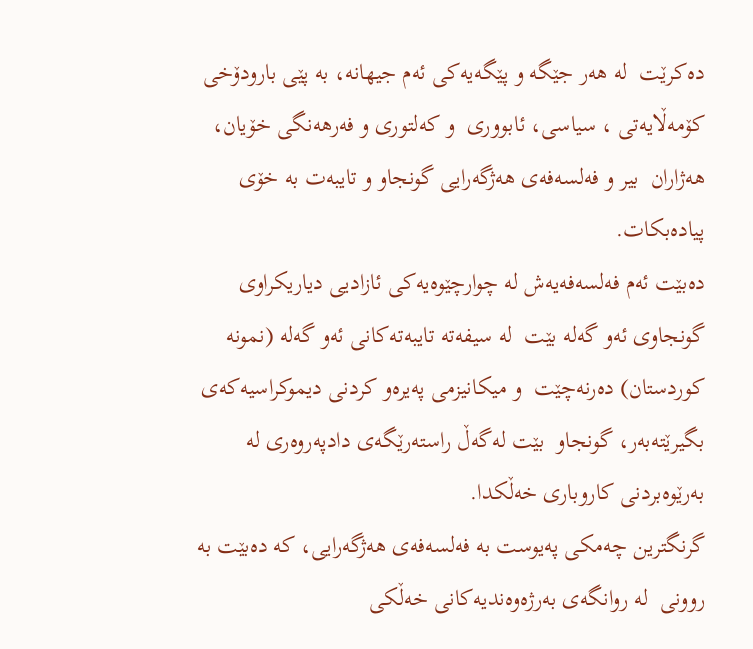ده‌كرێت  له‌ هه‌ر جێگه‌ و پێگه‌یه‌كی ئه‌م جیهانه‌، به‌ پێی بارودۆخی كۆمه‌ڵایه‌تی ، سیاسی، ئابووری  و كه‌لتوری و فه‌رهه‌نگی خۆیان، هه‌ژاران  بیر و فه‌لسه‌فه‌ی هه‌ژگه‌رایی گونجاو و تایبه‌ت به‌ خۆی پیاده‌بكات.
ده‌بێت ئه‌م فه‌لسه‌فه‌یه‌ش له‌ چوارچێوه‌یه‌كی ئازادیی دیاریكراوی گونجاوی ئه‌و گه‌له‌ بێت  له‌ سیفه‌ته‌ تایبه‌ته‌كانی ئه‌و گه‌له‌ (نمونه‌ كوردستان) ده‌رنه‌چێت  و میكانیزمی په‌یره‌و كردنی دیموكراسیه‌كه‌ی بگیرێته‌به‌ر، گونجاو  بێت له‌گه‌ڵ راسته‌رێگه‌ی دادپه‌روه‌ری له‌ به‌رێوه‌بردنی كاروباری خه‌ڵكدا.
گرنگترین چه‌مكی په‌یوست به‌ فه‌لسه‌فه‌ی هه‌ژگه‌رایی، كه‌ ده‌بێت به‌ روونی  له‌ روانگه‌ی به‌رژه‌وه‌ندیه‌كانی خه‌ڵكی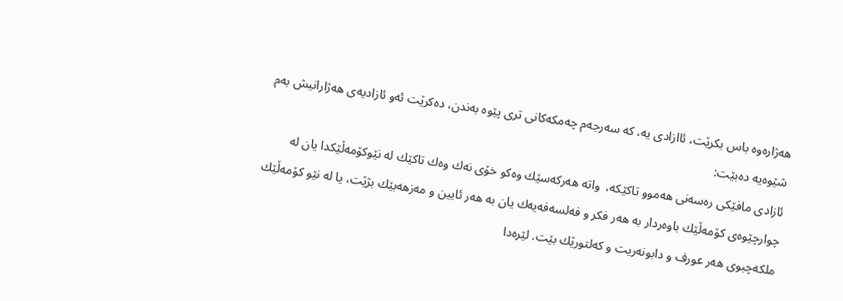هه‌ژاره‌وه‌ باس بكرێت، ئاازادی یه‌، كه‌ سه‌رجه‌م چه‌مكه‌كانی تری پێوه‌ به‌ندن، ده‌كرێت ئه‌و ئازادیه‌ی هه‌ژارانیش به‌م شێوه‌یه‌ ده‌بێت:
ئازادی مافێكی ره‌سه‌نی هه‌موو تاكێكه‌،  واته‌ هه‌ركه‌سێك وه‌كو خۆی نه‌ك وه‌ك تاكێك له‌ نێوكۆمه‌ڵێكدا یان له‌ چوارچێوه‌ی كۆمه‌ڵێك باوه‌ردار به‌ هه‌ر فكر و فه‌لسه‌فه‌یه‌ك یان به‌ هه‌ر ئایین و مه‌زهه‌بێك بژێت، یا له‌ نێو كۆمه‌ڵێك ملكه‌چبوی هه‌ر عورف و دابونه‌ریت و كه‌لتورێك بێت. لێره‌دا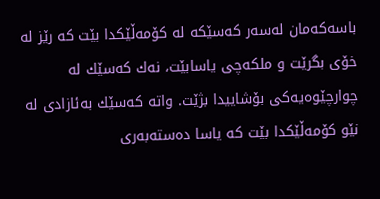باسه‌كه‌مان له‌سه‌ر كه‌سێكه‌ له‌ كۆمه‌ڵێكدا بێت كه‌ رێز له‌ خۆی بگرێت و ملكه‌چی یاسابێت، نه‌ك كه‌سێك له‌ چوارچێوه‌یه‌كی بۆشاییدا بژێت. واته‌ كه‌سێك به‌ئازادی له‌ نێو كۆمه‌ڵێكدا بێت كه‌ یاسا ده‌سته‌به‌ری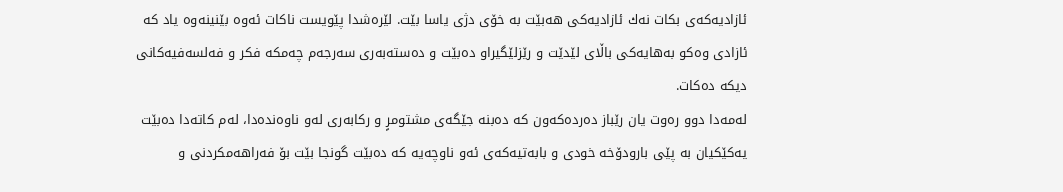ئازادیه‌كه‌ی بكات نه‌ك ئازادیه‌كی هه‌بێت به‌ خۆی دژی یاسا بێت. لێره‌شدا پێویست ناكات ئه‌وه‌ بێنینه‌وه‌ یاد كه‌ ئازادی وه‌كو به‌هایه‌كی باڵای لێدێت و رێزلێگیراو ده‌بێت و ده‌سته‌به‌ری سه‌رجه‌م چه‌مكه‌ فكر و فه‌لسه‌فیه‌كانی دیكه‌ ده‌كات.
له‌مه‌دا دوو ره‌وت یان رێباز ده‌رده‌كه‌ون كه‌ ده‌بنه‌ جێگه‌ی مشتومرٍ و ركابه‌ری له‌و ناوه‌نده‌دا، له‌م كاته‌دا ده‌بێت یه‌كێكیان به‌ پێی بارودۆخه‌ خودی و بابه‌تیه‌كه‌ی ئه‌و ناوچه‌یه‌ كه‌ ده‌بێت گونجا بێت بۆ فه‌راهه‌مكردنی و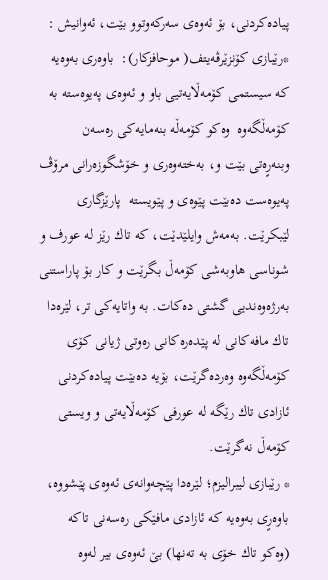پیاده‌كردنی، بۆ ئه‌وه‌ی سه‌ركه‌وتوو بێت، ئه‌وانیش :
*رێبازی كۆنزێرڤه‌یتف( موحافزكار):  باوه‌ری به‌وه‌یه‌ كه‌ سیستمی كۆمه‌ڵایه‌تیی باو و ئه‌وه‌ی په‌یوه‌سته‌ به‌ كۆمه‌ڵگه‌وه‌  وه‌كو كۆمه‌ڵه‌ بنه‌مایه‌كی ره‌سه‌ن وبنه‌رٍه‌تی بێت و، به‌خته‌وه‌ری و خۆشگوزه‌رانی مرۆڤ په‌یوه‌ست ده‌بێت پێوه‌ی و پێویسته‌  پارێزگاری لێبكرێت. به‌مه‌ش وایلێدێت، كه‌ تاك رێز له‌ عورف و شوناسی هاوبه‌شی كۆمه‌ڵ بگرێت و كار بۆ پاراستنی به‌رژه‌وه‌ندیی گشتی ده‌كات. به‌ واتایه‌كی تر، لێره‌دا تاك مافه‌كانی له‌ پێده‌ره‌كانی ره‌وتی ژیانی كۆی كۆمه‌ڵگه‌وه‌ وه‌رده‌گرێت، بۆیه‌ ده‌بێت پیاده‌كردنی ئازادی تاك رێگه‌ له‌ عورفی كۆمه‌ڵایه‌تی و ویستی كۆمه‌ڵ نه‌گرێت.
* رێبازی لیبرالیزم؛ لێره‌دا پێچه‌وانه‌ی ئه‌وه‌ی پێشووه‌، باوه‌رٍی به‌وه‌یه‌ كه‌ ئازادی مافێكی ره‌سه‌نی تاكه‌ (وه‌كو تاك خۆی به‌ ته‌نها) بێ ئه‌وه‌ی بیر له‌وه‌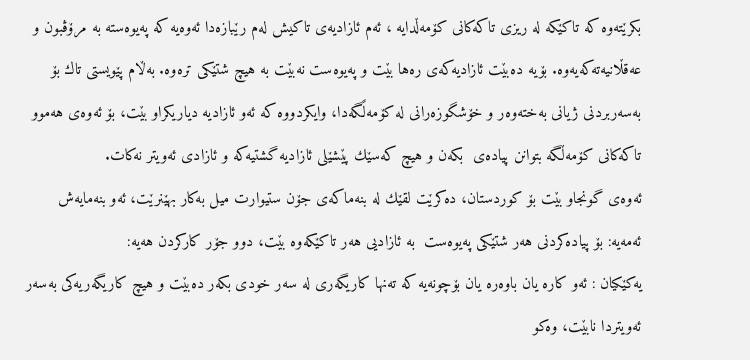بكرێته‌وه‌ كه‌ تاكێكه‌ له‌ ریزی تاكه‌كانی كۆمه‌ڵدایه‌ ، ئه‌م ئازادیه‌ی تاكیش له‌م رێبازه‌دا ئه‌وه‌یه‌ كه‌ په‌یوه‌سته‌ به‌ مرۆڤبون و عه‌قڵانیه‌ته‌كه‌یه‌وه‌. بۆیه‌ ده‌بێت ئازادیه‌كه‌ی ره‌ها بێت و په‌یوه‌ست نه‌بێت به‌ هیچ شتێكی تره‌وه‌. به‌ڵام پێویستی تاك بۆ به‌سه‌ربردنی ژیانی به‌خته‌وه‌ر و خۆشگوزه‌رانی له‌ كۆمه‌لًگه‌دا، وایكردووه‌ كه‌ ئه‌و ئازادیه‌ دیاریكراو بێت، بۆ ئه‌وه‌ی هه‌موو تاكه‌كانی كۆمه‌ڵگه‌ بتوانن پیاده‌ی  بكه‌ن و هیچ كه‌سێك پێشێلی ئازادیه‌ گشتیه‌كه‌ و ئازادی ئه‌ویتر نه‌كات.
ئه‌وه‌ی گونجاو بێت بۆ كوردستان، ده‌كرێت لقێك له‌ بنه‌ماكه‌ی جۆن ستیوارت میل به‌كار بهێنرێت، ئه‌و بنه‌مایه‌ش ئه‌مه‌یه‌: بۆ پیاده‌كردنی هه‌ر شتێكی په‌یوه‌ست  به‌ ئازادیی هه‌ر تاكێكه‌وه‌ بێت، دوو جۆر كاركردن هه‌یه‌:
یه‌كێكیان : ئه‌و كاره‌ یان باوه‌ره‌ یان بۆچونه‌یه‌ كه‌ ته‌نها كاریگه‌ری له‌ سه‌ر خودی بكه‌ر ده‌بێت و هیچ كاریگه‌ریه‌كی به‌سه‌ر ئه‌ویتردا نابێت، وه‌كو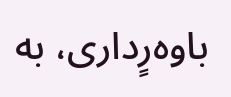باوه‌رٍداری، به‌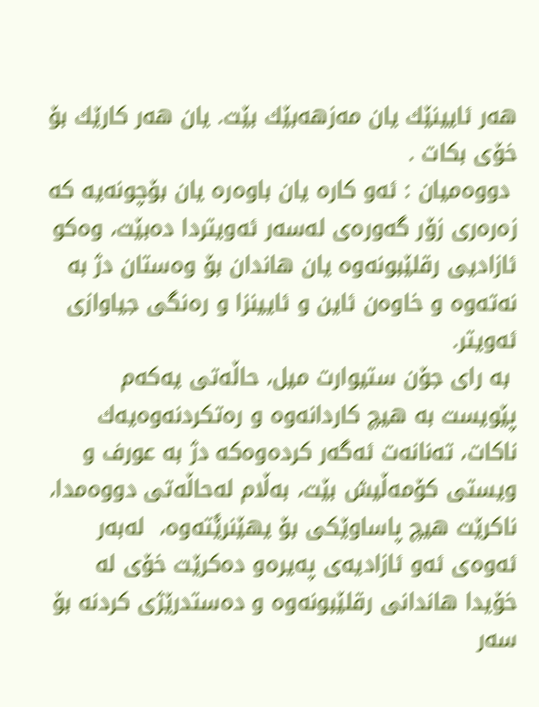هه‌ر ئایینێك یان مه‌زهه‌بێك بێت. یان هه‌ر كارێك بۆ خۆی بكات .
 دووه‌میان : ئه‌و كاره‌ یان باوه‌ره‌ یان بۆچونه‌یه‌ كه‌ زه‌ره‌ری زۆر گه‌وره‌ی له‌سه‌ر ئه‌ویتردا ده‌بێت، وه‌كو ئازادیی رقلێبونه‌وه‌ یان هاندان بۆ وه‌ستان دژ به‌  نه‌ته‌وه‌ و خاوه‌ن ئاین و ئایینزا و ره‌نگی جیاوازی ئه‌ویتر.
 به‌ رای جۆن ستیوارت میل، حاڵه‌تی یه‌كه‌م پێویست به‌ هیچ كاردانه‌وه‌ و ره‌تكردنه‌وه‌یه‌ك ناكات، ته‌نانه‌ت ئه‌گه‌ر كرده‌وه‌كه‌ دژ به‌ عورف و ویستی كۆمه‌ڵیش بێت، به‌ڵام له‌حاڵه‌تی دووه‌مدا، ناكرێت هیچ پاساوێكی بۆ یهێنرێًته‌وه‌،  له‌به‌ر ئه‌وه‌ی ئه‌و ئازادیه‌ی په‌یره‌و ده‌كرێت خۆی له‌ خۆیدا هاندانی رقلێبونه‌وه‌ و ده‌ستدرێژی كردنه‌ بۆ سه‌ر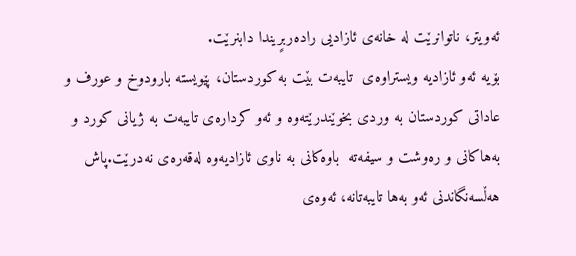ئه‌ویتر، ناتوانرێت له‌ خانه‌ی ئازادیی راده‌ربرٍیندا دابنرێت.
بۆیه‌ ئه‌و ئازادیه‌ ویستراوه‌ی  تایبه‌ت بێت به‌ كوردستان، پێویسته‌ بارودوخ و عورف و عاداتی كوردستان به‌ وردی بخوێندرێته‌وه‌ و ئه‌و كرداره‌ی تایبه‌ت به‌ ژیانی كورد و به‌هاكانی و ره‌وشت و سیفه‌ته‌  باوه‌كانی به‌ ناوی ئازادیه‌وه‌ له‌قه‌ره‌ی نه‌درێت.پاش هه‌ڵسه‌نگاندنی ئه‌و به‌ها تایبه‌تانه‌، ئه‌وه‌ی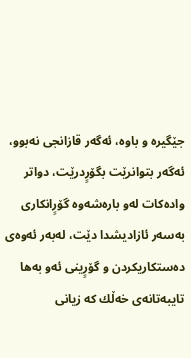جێگیره‌ و باوه‌، ئه‌گه‌ر قازانجی نه‌بوو، ئه‌گه‌ر بتوانرێت بگۆرٍدرێت، دواتر واده‌كات له‌و باره‌شه‌وه‌ گۆرٍانكاری به‌سه‌ر ئازادیشدا دێت، له‌به‌ر ئه‌وه‌ی ده‌ستكاریكردن و گۆرٍینی ئه‌و به‌ها تایبه‌تانه‌ی خه‌ڵك كه‌ زیانی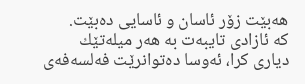هه‌بێت زۆر ئاسان و ئاسایی ده‌بێت.
كه‌ ئازادی تایبه‌ت به‌ هه‌ر میله‌تێك دیاری كرا، ئه‌وسا ده‌توانرێت فه‌لسه‌فه‌ی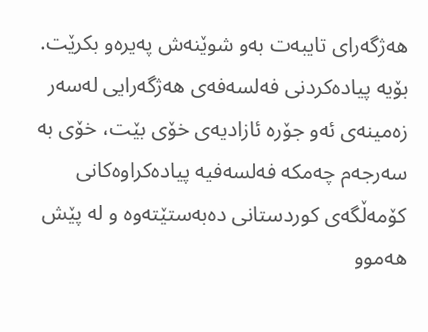هه‌ژگه‌رای تایبه‌ت به‌و شوێنه‌ش په‌یره‌و بكرێت.
بۆیه‌ پیاده‌كردنی فه‌لسه‌فه‌ی هه‌ژگه‌رایی له‌سه‌ر زه‌مینه‌ی ئه‌و جۆره‌ ئازادیه‌ی خۆی بێت، خۆی به‌ سه‌رجه‌م چه‌مكه‌ فه‌لسه‌فیه‌ پیاده‌كراوه‌كانی كۆمه‌ڵگه‌ی كوردستانی ده‌به‌ستێته‌وه‌ و له‌ پێش هه‌موو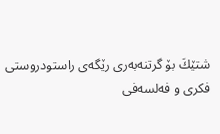شتێكَ بۆ گرتنه‌به‌ری رێگه‌ی راستودروستی فكری و فه‌لسه‌فی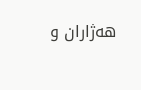هه‌ژاران و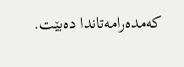كه‌مده‌رامه‌تاندا ده‌بێت.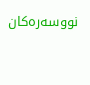نووسەرەکان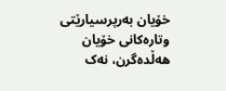خۆیان بەرپرسیارێتی وتارەکانی خۆیان هەڵدەگرن، نەک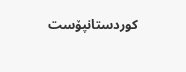کوردستانپۆست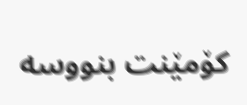کۆمێنت بنووسە